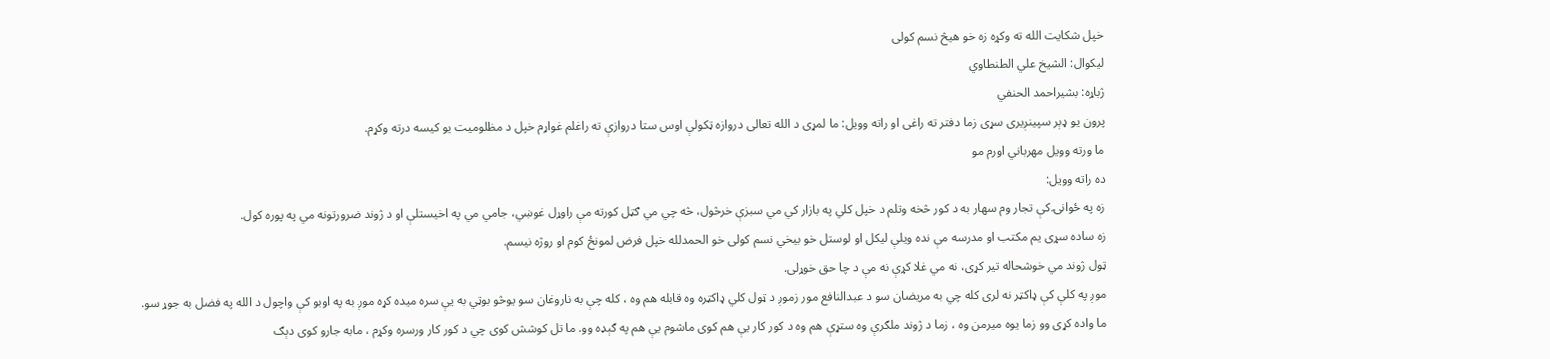خپل شکایت الله ته وکړه زه خو هیڅ نسم کولی
لیکوال: الشیخ علي الطنطاوي
ژباړه: بشیراحمد الحنفي
پرون یو ډېر سپینږیری سړی زما دفتر ته راغی او راته وویل: ما لمړی د الله تعالی دروازه ټکولې اوس ستا دروازې ته راغلم غواړم خپل د مظلومیت یو کیسه درته وکړم.
ما ورته وویل مهرباني اورم مو
ده راته وویل:
زه په ځوانۍ کې تجار وم سهار به د کور څخه وتلم د خپل کلي په بازار کي مي سبزې خرڅول، څه چي مي ګټل کورته مې راوړل غوښي، جامي مي په اخیستلې او د ژوند ضرورتونه مي په پوره کول.
زه ساده سړی یم مکتب او مدرسه مې نده ویلې لیکل او لوستل خو بیخي نسم کولی خو الحمدلله خپل فرض لمونځ کوم او روژه نیسم.
ټول ژوند مي خوشحاله تير کړی، نه مي غلا کړې نه مې د چا حق خوړلی.
موږ په کلې کې ډاکټر نه لری کله چي به مریضان سو د عبدالنافع مور زموږ د ټول کلي ډاکټره وه قابله هم وه ، کله چې به ناروغان سو یوڅو بوټي به یې سره میده کړه موږ به په اوبو کې واچول د الله په فضل به جوړ سو.
ما واده کړی وو زما یوه میرمن وه ، زما د ژوند ملګرې وه ستړې هم وه د کور کار یې هم کوی ماشوم یې هم په ګېډه وو. ما تل کوشش کوی چي د کور کار ورسره وکړم ، مابه جارو کوی دېګ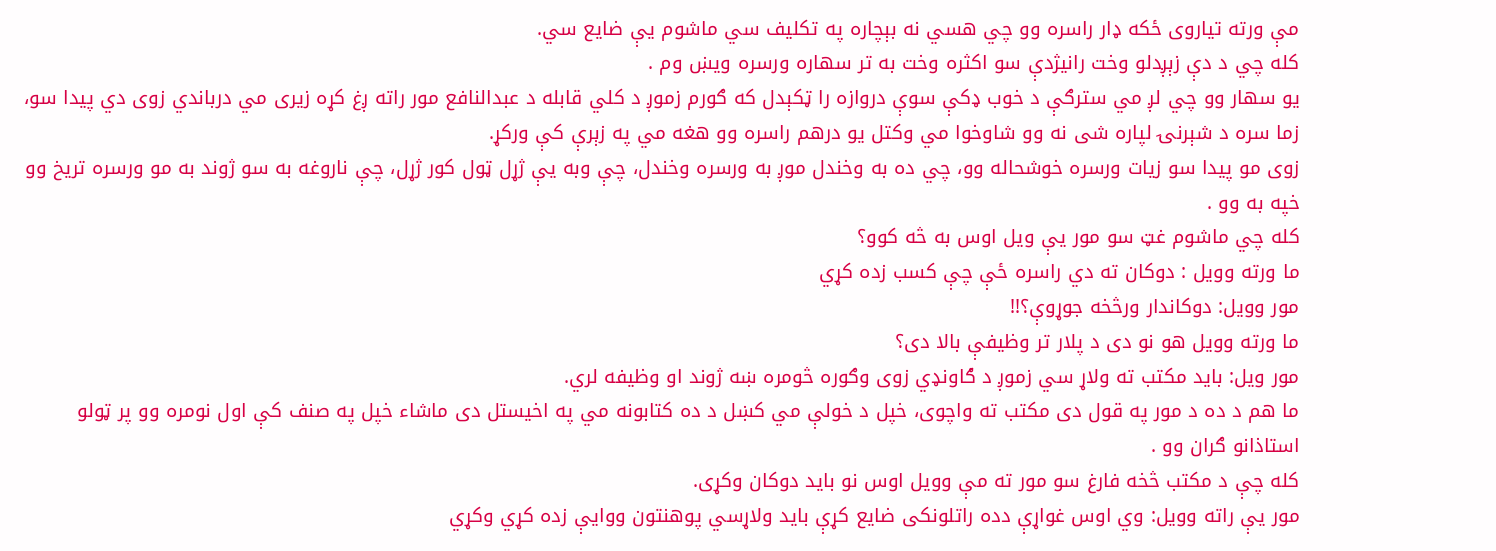مې ورته تیاروی ځکه ډار راسره وو چي هسي نه بېچاره په تکلیف سي ماشوم یې ضایع سي.
کله چي د دې زېږدلو وخت رانیژدې سو اکثره وخت به تر سهاره ورسره ویښ وم .
یو سهار وو چي لږ مي سترګې د خوب ډکې سوې دروازه را ټکېدل که ګورم زموږ د کلي قابله د عبدالنافع مور راته ږغ کړه زیری مي درباندي زوی دي پيدا سو، زما سره د شېرنۍ لپاره شی نه وو شاوخوا مي وکتل یو درهم راسره وو هغه مي په زېرې کې ورکړ.
زوی مو پیدا سو زیات ورسره خوشحاله وو، چي ده به وخندل موږ به ورسره وخندل، چې وبه یې ژړل ټول کور ژړل، چې ناروغه به سو ژوند به مو ورسره تریخ وو خپه به وو .
کله چي ماشوم غټ سو مور یې ویل اوس به څه کوو؟
ما ورته وویل : دوکان ته دي راسره ځې چې کسب زده کړي
مور وویل: دوکاندار ورڅخه جوړوې؟!!
ما ورته وویل هو نو دی د پلار تر وظیفې بالا دی؟
مور ویل: باید مکتب ته ولاړ سي زموږ د ګاونډي زوی وګوره څومره ښه ژوند او وظیفه لري.
ما هم د ده د مور په قول دی مکتب ته واچوی، خپل د خولې مي کښل د ده کتابونه مي په اخیستل دی ماشاء خپل په صنف کې اول نومره وو پر ټولو استاذانو ګران وو .
کله چې د مکتب څخه فارغ سو مور ته مې وویل اوس نو باید دوکان وکړی.
مور یې راته وویل: وي اوس غواړې دده راتلونکی ضایع کړې باید ولاړسي پوهنتون ووایې زده کړي وکړي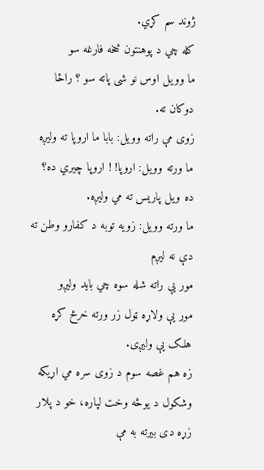ژوند سم کړي.
کله چي د پوهنتون څخه فارغه سو
ما وویل اوس نو شی پاته سو ؟ راځا دوکان ته.
زوی مې راته وویل: بابا ما اروپا ته ولیږه
ما ورته وویل: اروپا! ! اروپا چیري ده؟
ده ویل پاریس ته مي ولیږه.
ما ورته وویل: زویه توبه د کفارو وطن ته دې نه لیږم
مور یې راته شله سوه چي باید ولیږو
مور یې ولاړه ټول زر ورته خرڅ کړه هلک یې ولیږی.
زه هم غصه سوم د زوی سره مي اړیکه وشکول د یوڅه وخت لپاره، خو د پلار زړه دی بیرته به مې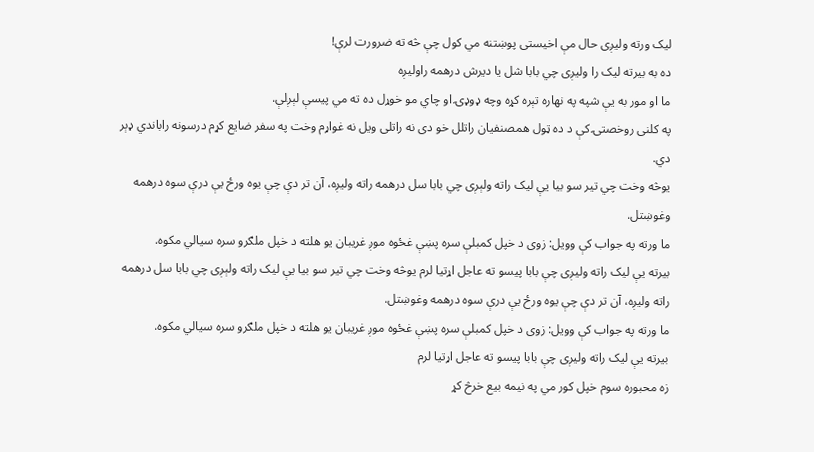لیک ورته ولیږی حال مې اخیستی پوښتنه مي کول چې څه ته ضرورت لرې!
ده به بیرته لیک را ولیږی چي بابا شل یا دیرش درهمه راولیږه
ما او مور به یې شپه په نهاره تېره کړه وچه ډوډۍ او چاي مو خوړل ده ته مي پیسې لېږلې.
په کلنی روخصتۍ کې د ده ټول همصنفیان راتلل خو دی نه راتلی ویل نه غواړم وخت په سفر ضایع کړم درسونه راباندي ډېر دي.
یوڅه وخت چي تیر سو بیا یې لیک راته ولېږی چي بابا سل درهمه راته ولیږه، آن تر دې چې یوه ورځ یې درې سوه درهمه وغوښتل.
ما ورته په جواب کې وویل: زوی د خپل کمبلې سره پښې غځوه موږ غریبان یو هلته د خپل ملګرو سره سیالي مکوه.
بیرته یې لیک راته ولیږی چې بابا پیسو ته عاجل اړتیا لرم یوڅه وخت چي تیر سو بیا یې لیک راته ولېږی چي بابا سل درهمه راته ولیږه، آن تر دې چې یوه ورځ یې درې سوه درهمه وغوښتل.
ما ورته په جواب کې وویل: زوی د خپل کمبلې سره پښې غځوه موږ غریبان یو هلته د خپل ملګرو سره سیالي مکوه.
بیرته یې لیک راته ولیږی چې بابا پیسو ته عاجل اړتیا لرم
زه محبوره سوم خپل کور مي په نیمه بیع خرڅ کړ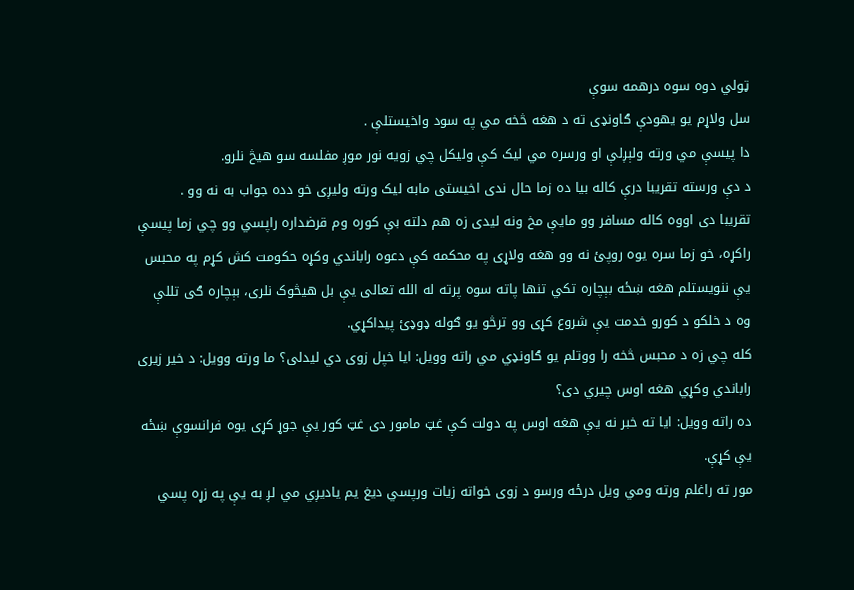ټولي دوه سوه درهمه سوې
سل ولاړم یو یهودې ګاونډی ته د هغه څخه مي په سود واخیستلې .
دا پیسې مي ورته ولېږلې او ورسره مي لیک کې ولیکل چي زویه نور موږ مفلسه سو هیڅ نلرو.
د دې ورسته تقریبا درې کاله بیا ده زما حال ندی اخیستی مابه لیک ورته ولیږی خو دده جواب به نه وو .
تقریبا دی اووه کاله مسافر وو مایې مخ ونه لیدی زه هم دلته بې کوره وم قرضداره راپسي وو چي زما پیسې راکړه، خو زما سره یوه روپئ نه وو هغه ولاړی په محکمه کې دعوه راباندي وکړه حکومت کش کړم په محبس یې ننویستلم هغه ښځه بېچاره تکي تنها پاته سوه پرته له الله تعالی یې بل هیڅوک نلری، بېچاره ګی تللې وه د خلکو د کورو خدمت یې شروع کړی وو ترڅو یو ګوله ډوډئ پیداکړي.
کله چي زه د محبس څخه را ووتلم یو ګاونډي مي راته وویل: ایا خپل زوی دي لیدلی؟ ما ورته وویل: د خیر زیری راباندي وکړي هغه اوس چیري دی؟
ده راته وویل: ایا ته خبر نه یې هغه اوس په دولت کې غټ مامور دی غټ کور یې جوړ کړی یوه فرانسوې ښځه یې کړې.
مور ته راغلم ورته ومي ویل درځه ورسو د زوی خواته زیات ورپسي دیغ یم یادیږي مي لږ به یې په زړه پسي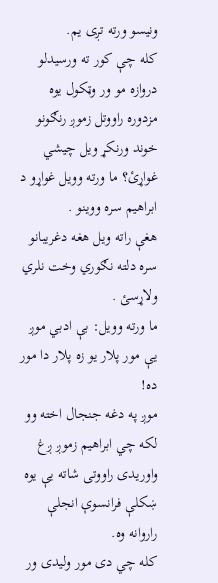ونیسو ورته تږی یم.
کله چې کور ته ورسیدلو دروازه مو ور وټکول یوه مزدوره راووتل زموږ رنګونو خوند ورنکړ ویل چیشي غواړئ؟ ما ورته وویل غواړو د ابراهیم سره ووینو .
هغې راته ویل هغه دغریبانو سره دلته نګوري وخت نلري ولاړسئ .
ما ورته وویل: بې ادبي موږ یې مور پلار یو زه پلار دا مور ده!
موږ په دغه جنجال اخته وو لکه چي ابراهیم زموږ ږغ واوریدی راووتی شاته یې یوه ښکلې فرانسوې انجلې راروانه وه.
کله چي دی مور ولیدی ور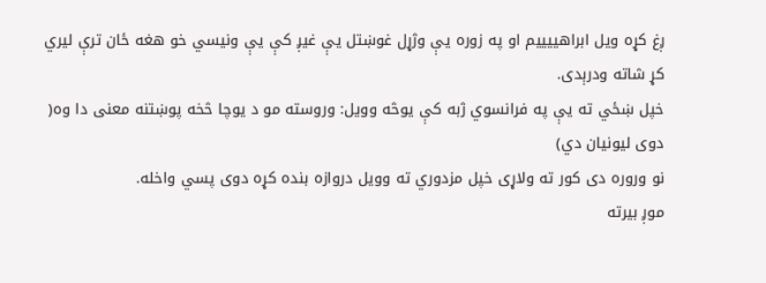ږغ کړه ویل ابراهییییم او په زوره یې وژړل غوښتل یې غیږ کې یې ونیسي خو هغه ځان ترې لیري کړ شاته ودرېدی.
خپل ښځي ته یې په فرانسوي ژبه کې یوڅه وویل: وروسته مو د یوچا څخه پوښتنه معنی دا وه( دوی لیونیان دي)
نو وروره دی کور ته ولاړی خپل مزدوري ته وویل دروازه بنده کړه دوی پسي واخله.
موږ بیرته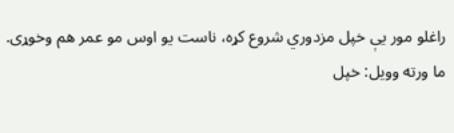راغلو مور یې خپل مزدوري شروع کړه، ناست یو اوس مو عمر هم وخوړی.
ما ورته وویل: خپل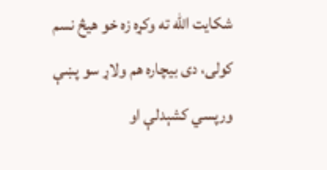شکایت الله ته وکړه زه خو هیڅ نسم کولی، دی بیچاره هم ولاړ سو پښې ورپسي کشېدلې او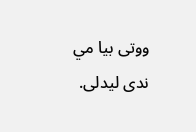ووتی بیا مي ندی لیدلی.